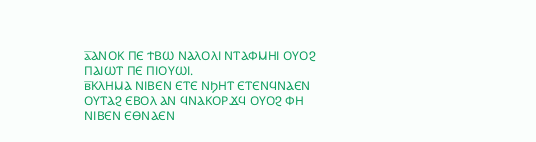ⲁ̅ⲀⲚⲞⲔ ⲠⲈ ϮⲂⲰ ⲚⲀⲖⲞⲖⲒ ⲚⲦⲀⲪⲘⲎⲒ ⲞⲨⲞϨ ⲠⲀⲒⲰⲦ ⲠⲈ ⲠⲒⲞⲨⲰⲒ.
ⲃ̅ⲔⲖⲎⲘⲀ ⲚⲒⲂⲈⲚ ⲈⲦⲈ ⲚϦⲎⲦ ⲈⲦⲈⲚϤⲚⲀⲈⲚ ⲞⲨⲦⲀϨ ⲈⲂⲞⲖ ⲀⲚ ϤⲚⲀⲔⲞⲢϪϤ ⲞⲨⲞϨ ⲪⲎ ⲚⲒⲂⲈⲚ ⲈⲐⲚⲀⲈⲚ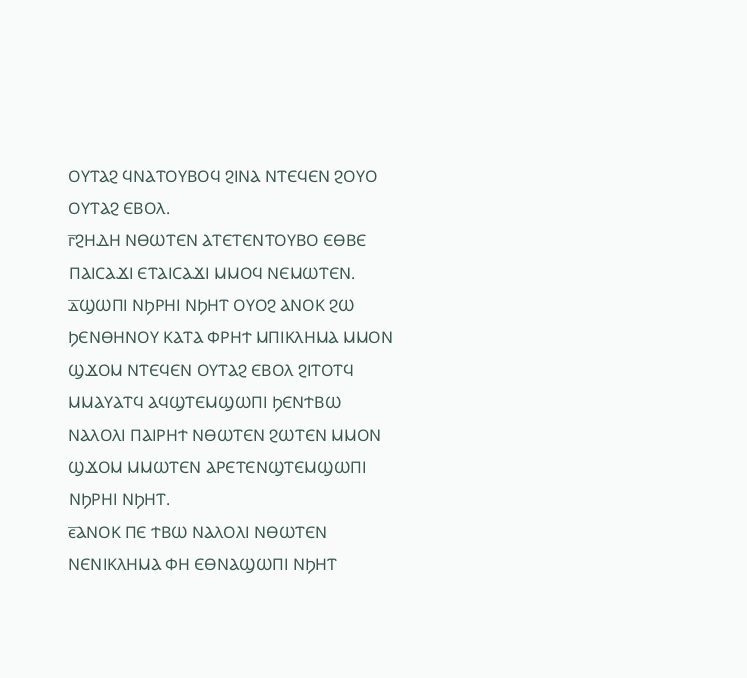ⲞⲨⲦⲀϨ ϤⲚⲀⲦⲞⲨⲂⲞϤ ϨⲒⲚⲀ ⲚⲦⲈϤⲈⲚ ϨⲞⲨⲞ ⲞⲨⲦⲀϨ ⲈⲂⲞⲖ.
ⲅ̅ϨⲎⲆⲎ ⲚⲐⲰⲦⲈⲚ ⲀⲦⲈⲦⲈⲚⲦⲞⲨⲂⲞ ⲈⲐⲂⲈ ⲠⲀⲒⲤⲀϪⲒ ⲈⲦⲀⲒⲤⲀϪⲒ ⲘⲘⲞϤ ⲚⲈⲘⲰⲦⲈⲚ.
ⲇ̅ϢⲰⲠⲒ ⲚϦⲢⲎⲒ ⲚϦⲎⲦ ⲞⲨⲞϨ ⲀⲚⲞⲔ ϨⲰ ϦⲈⲚⲐⲎⲚⲞⲨ ⲔⲀⲦⲀ ⲪⲢⲎϮ ⲘⲠⲒⲔⲖⲎⲘⲀ ⲘⲘⲞⲚ ϢϪⲞⲘ ⲚⲦⲈϤⲈⲚ ⲞⲨⲦⲀϨ ⲈⲂⲞⲖ ϨⲒⲦⲞⲦϤ ⲘⲘⲀⲨⲀⲦϤ ⲀϤϢⲦⲈⲘϢⲰⲠⲒ ϦⲈⲚϮⲂⲰ ⲚⲀⲖⲞⲖⲒ ⲠⲀⲒⲢⲎϮ ⲚⲐⲰⲦⲈⲚ ϨⲰⲦⲈⲚ ⲘⲘⲞⲚ ϢϪⲞⲘ ⲘⲘⲰⲦⲈⲚ ⲀⲢⲈⲦⲈⲚϢⲦⲈⲘϢⲰⲠⲒ ⲚϦⲢⲎⲒ ⲚϦⲎⲦ.
ⲉ̅ⲀⲚⲞⲔ ⲠⲈ ϮⲂⲰ ⲚⲀⲖⲞⲖⲒ ⲚⲐⲰⲦⲈⲚ ⲚⲈⲚⲒⲔⲖⲎⲘⲀ ⲪⲎ ⲈⲐⲚⲀϢⲰⲠⲒ ⲚϦⲎⲦ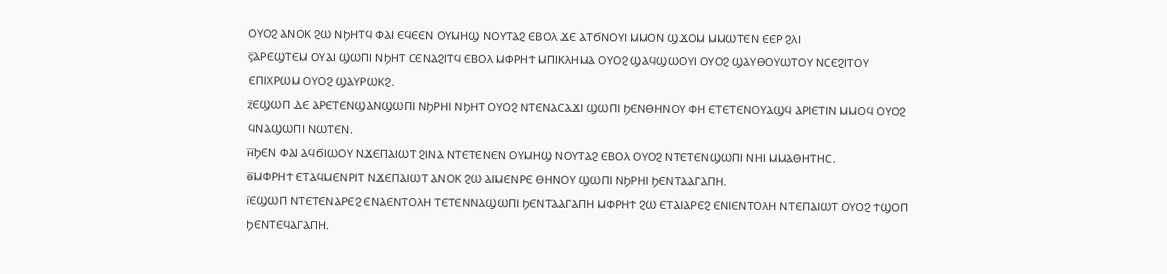ⲞⲨⲞϨ ⲀⲚⲞⲔ ϨⲰ ⲚϦⲎⲦϤ ⲪⲀⲒ ⲈϤⲈⲈⲚ ⲞⲨⲘⲎϢ ⲚⲞⲨⲦⲀϨ ⲈⲂⲞⲖ ϪⲈ ⲀⲦϬⲚⲞⲨⲒ ⲘⲘⲞⲚ ϢϪⲞⲘ ⲘⲘⲰⲦⲈⲚ ⲈⲈⲢ ϨⲖⲒ
ⲋ̅ⲀⲢⲈϢⲦⲈⲘ ⲞⲨⲀⲒ ϢⲰⲠⲒ ⲚϦⲎⲦ ⲤⲈⲚⲀϨⲒⲦϤ ⲈⲂⲞⲖ ⲘⲪⲢⲎϮ ⲘⲠⲒⲔⲖⲎⲘⲀ ⲞⲨⲞϨ ϢⲀϤϢⲰⲞⲨⲒ ⲞⲨⲞϨ ϢⲀⲨⲐⲞⲨⲰⲦⲞⲨ ⲚⲤⲈϨⲒⲦⲞⲨ ⲈⲠⲒⲬⲢⲰⲘ ⲞⲨⲞϨ ϢⲀⲨⲢⲰⲔϨ.
ⲍ̅ⲈϢⲰⲠ ⲆⲈ ⲀⲢⲈⲦⲈⲚϢⲀⲚϢⲰⲠⲒ ⲚϦⲢⲎⲒ ⲚϦⲎⲦ ⲞⲨⲞϨ ⲚⲦⲈⲚⲀⲤⲀϪⲒ ϢⲰⲠⲒ ϦⲈⲚⲐⲎⲚⲞⲨ ⲪⲎ ⲈⲦⲈⲦⲈⲚⲞⲨⲀϢϤ ⲀⲢⲒⲈⲦⲒⲚ ⲘⲘⲞϤ ⲞⲨⲞϨ ϤⲚⲀϢⲰⲠⲒ ⲚⲰⲦⲈⲚ.
ⲏ̅ϦⲈⲚ ⲪⲀⲒ ⲀϤϬⲒⲰⲞⲨ ⲚϪⲈⲠⲀⲒⲰⲦ ϨⲒⲚⲀ ⲚⲦⲈⲦⲈⲚⲈⲚ ⲞⲨⲘⲎϢ ⲚⲞⲨⲦⲀϨ ⲈⲂⲞⲖ ⲞⲨⲞϨ ⲚⲦⲈⲦⲈⲚϢⲰⲠⲒ ⲚⲎⲒ ⲘⲘⲀⲐⲎⲦⲎⲤ.
ⲑ̅ⲘⲪⲢⲎϮ ⲈⲦⲀϤⲘⲈⲚⲢⲒⲦ ⲚϪⲈⲠⲀⲒⲰⲦ ⲀⲚⲞⲔ ϨⲰ ⲀⲒⲘⲈⲚⲢⲈ ⲐⲎⲚⲞⲨ ϢⲰⲠⲒ ⲚϦⲢⲎⲒ ϦⲈⲚⲦⲀⲀⲄⲀⲠⲎ.
ⲓ̅ⲈϢⲰⲠ ⲚⲦⲈⲦⲈⲚⲀⲢⲈϨ ⲈⲚⲀⲈⲚⲦⲞⲖⲎ ⲦⲈⲦⲈⲚⲚⲀϢⲰⲠⲒ ϦⲈⲚⲦⲀⲀⲄⲀⲠⲎ ⲘⲪⲢⲎϮ ϨⲰ ⲈⲦⲀⲒⲀⲢⲈϨ ⲈⲚⲒⲈⲚⲦⲞⲖⲎ ⲚⲦⲈⲠⲀⲒⲰⲦ ⲞⲨⲞϨ ϮϢⲞⲠ ϦⲈⲚⲦⲈϤⲀⲄⲀⲠⲎ.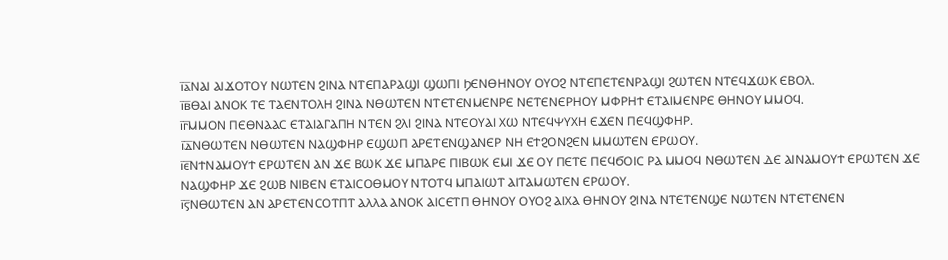ⲓ̅ⲁ̅ⲚⲀⲒ ⲀⲒϪⲞⲦⲞⲨ ⲚⲰⲦⲈⲚ ϨⲒⲚⲀ ⲚⲦⲈⲠⲀⲢⲀϢⲒ ϢⲰⲠⲒ ϦⲈⲚⲐⲎⲚⲞⲨ ⲞⲨⲞϨ ⲚⲦⲈⲠⲈⲦⲈⲚⲢⲀϢⲒ ϨⲰⲦⲈⲚ ⲚⲦⲈϤϪⲰⲔ ⲈⲂⲞⲖ.
ⲓ̅ⲃ̅ⲐⲀⲒ ⲀⲚⲞⲔ ⲦⲈ ⲦⲀⲈⲚⲦⲞⲖⲎ ϨⲒⲚⲀ ⲚⲐⲰⲦⲈⲚ ⲚⲦⲈⲦⲈⲚⲘⲈⲚⲢⲈ ⲚⲈⲦⲈⲚⲈⲢⲎⲞⲨ ⲘⲪⲢⲎϮ ⲈⲦⲀⲒⲘⲈⲚⲢⲈ ⲐⲎⲚⲞⲨ ⲘⲘⲞϤ.
ⲓ̅ⲅ̅ⲘⲘⲞⲚ ⲠⲈⲐⲚⲀⲀⲤ ⲈⲦⲀⲒⲀⲄⲀⲠⲎ ⲚⲦⲈⲚ ϨⲖⲒ ϨⲒⲚⲀ ⲚⲦⲈⲞⲨⲀⲒ ⲬⲰ ⲚⲦⲈϤⲮⲨⲬⲎ ⲈϪⲈⲚ ⲠⲈϤϢⲪⲎⲢ.
ⲓ̅ⲇ̅ⲚⲐⲰⲦⲈⲚ ⲚⲐⲰⲦⲈⲚ ⲚⲀϢⲪⲎⲢ ⲈϢⲰⲠ ⲀⲢⲈⲦⲈⲚϢⲀⲚⲈⲢ ⲚⲎ ⲈϮϨⲞⲚϨⲈⲚ ⲘⲘⲰⲦⲈⲚ ⲈⲢⲰⲞⲨ.
ⲓ̅ⲉ̅ⲚϮⲚⲀⲘⲞⲨϮ ⲈⲢⲰⲦⲈⲚ ⲀⲚ ϪⲈ ⲂⲰⲔ ϪⲈ ⲘⲠⲀⲢⲈ ⲠⲒⲂⲰⲔ ⲈⲘⲒ ϪⲈ ⲞⲨ ⲠⲈⲦⲈ ⲠⲈϤϬⲞⲒⲤ ⲢⲀ ⲘⲘⲞϤ ⲚⲐⲰⲦⲈⲚ ⲆⲈ ⲀⲒⲚⲀⲘⲞⲨϮ ⲈⲢⲰⲦⲈⲚ ϪⲈ ⲚⲀϢⲪⲎⲢ ϪⲈ ϨⲰⲂ ⲚⲒⲂⲈⲚ ⲈⲦⲀⲒⲤⲞⲐⲘⲞⲨ ⲚⲦⲞⲦϤ ⲘⲠⲀⲒⲰⲦ ⲀⲒⲦⲀⲘⲰⲦⲈⲚ ⲈⲢⲰⲞⲨ.
ⲓ̅ⲋ̅ⲚⲐⲰⲦⲈⲚ ⲀⲚ ⲀⲢⲈⲦⲈⲚⲤⲞⲦⲠⲦ ⲀⲖⲖⲀ ⲀⲚⲞⲔ ⲀⲒⲤⲈⲦⲠ ⲐⲎⲚⲞⲨ ⲞⲨⲞϨ ⲀⲒⲬⲀ ⲐⲎⲚⲞⲨ ϨⲒⲚⲀ ⲚⲦⲈⲦⲈⲚϢⲈ ⲚⲰⲦⲈⲚ ⲚⲦⲈⲦⲈⲚⲈⲚ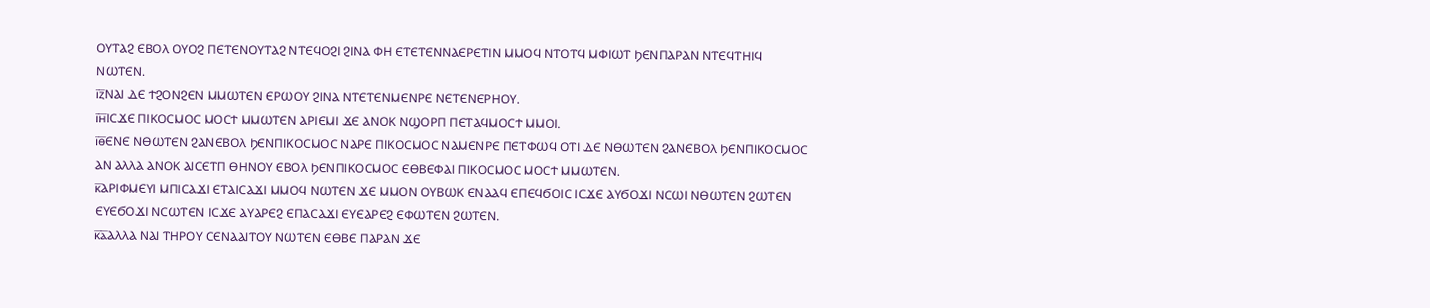ⲞⲨⲦⲀϨ ⲈⲂⲞⲖ ⲞⲨⲞϨ ⲠⲈⲦⲈⲚⲞⲨⲦⲀϨ ⲚⲦⲈϤⲞϨⲒ ϨⲒⲚⲀ ⲪⲎ ⲈⲦⲈⲦⲈⲚⲚⲀⲈⲢⲈⲦⲒⲚ ⲘⲘⲞϤ ⲚⲦⲞⲦϤ ⲘⲪⲒⲰⲦ ϦⲈⲚⲠⲀⲢⲀⲚ ⲚⲦⲈϤⲦⲎⲒϤ ⲚⲰⲦⲈⲚ.
ⲓ̅ⲍ̅ⲚⲀⲒ ⲆⲈ ϮϨⲞⲚϨⲈⲚ ⲘⲘⲰⲦⲈⲚ ⲈⲢⲰⲞⲨ ϨⲒⲚⲀ ⲚⲦⲈⲦⲈⲚⲘⲈⲚⲢⲈ ⲚⲈⲦⲈⲚⲈⲢⲎⲞⲨ.
ⲓ̅ⲏ̅ⲒⲤϪⲈ ⲠⲒⲔⲞⲤⲘⲞⲤ ⲘⲞⲤϮ ⲘⲘⲰⲦⲈⲚ ⲀⲢⲒⲈⲘⲒ ϪⲈ ⲀⲚⲞⲔ ⲚϢⲞⲢⲠ ⲠⲈⲦⲀϤⲘⲞⲤϮ ⲘⲘⲞⲒ.
ⲓ̅ⲑ̅ⲈⲚⲈ ⲚⲐⲰⲦⲈⲚ ϨⲀⲚⲈⲂⲞⲖ ϦⲈⲚⲠⲒⲔⲞⲤⲘⲞⲤ ⲚⲀⲢⲈ ⲠⲒⲔⲞⲤⲘⲞⲤ ⲚⲀⲘⲈⲚⲢⲈ ⲠⲈⲦⲪⲰϤ ⲞⲦⲒ ⲆⲈ ⲚⲐⲰⲦⲈⲚ ϨⲀⲚⲈⲂⲞⲖ ϦⲈⲚⲠⲒⲔⲞⲤⲘⲞⲤ ⲀⲚ ⲀⲖⲖⲀ ⲀⲚⲞⲔ ⲀⲒⲤⲈⲦⲠ ⲐⲎⲚⲞⲨ ⲈⲂⲞⲖ ϦⲈⲚⲠⲒⲔⲞⲤⲘⲞⲤ ⲈⲐⲂⲈⲪⲀⲒ ⲠⲒⲔⲞⲤⲘⲞⲤ ⲘⲞⲤϮ ⲘⲘⲰⲦⲈⲚ.
ⲕ̅ⲀⲢⲒⲪⲘⲈⲨⲒ ⲘⲠⲒⲤⲀϪⲒ ⲈⲦⲀⲒⲤⲀϪⲒ ⲘⲘⲞϤ ⲚⲰⲦⲈⲚ ϪⲈ ⲘⲘⲞⲚ ⲞⲨⲂⲰⲔ ⲈⲚⲀⲀϤ ⲈⲠⲈϤϬⲞⲒⲤ ⲒⲤϪⲈ ⲀⲨϬⲞϪⲒ ⲚⲤⲰⲒ ⲚⲐⲰⲦⲈⲚ ϨⲰⲦⲈⲚ ⲈⲨⲈϬⲞϪⲒ ⲚⲤⲰⲦⲈⲚ ⲒⲤϪⲈ ⲀⲨⲀⲢⲈϨ ⲈⲠⲀⲤⲀϪⲒ ⲈⲨⲈⲀⲢⲈϨ ⲈⲪⲰⲦⲈⲚ ϨⲰⲦⲈⲚ.
ⲕ̅ⲁ̅ⲀⲖⲖⲀ ⲚⲀⲒ ⲦⲎⲢⲞⲨ ⲤⲈⲚⲀⲀⲒⲦⲞⲨ ⲚⲰⲦⲈⲚ ⲈⲐⲂⲈ ⲠⲀⲢⲀⲚ ϪⲈ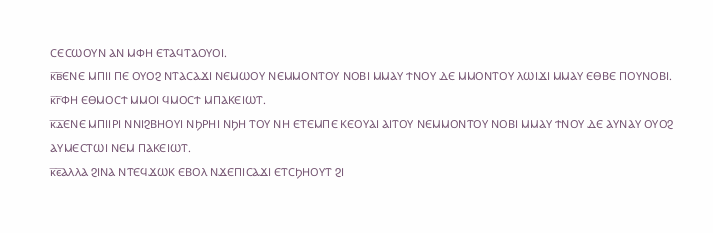ⲤⲈⲤⲰⲞⲨⲚ ⲀⲚ ⲘⲪⲎ ⲈⲦⲀϤⲦⲀⲞⲨⲞⲒ.
ⲕ̅ⲃ̅ⲈⲚⲈ ⲘⲠⲒⲒ ⲠⲈ ⲞⲨⲞϨ ⲚⲦⲀⲤⲀϪⲒ ⲚⲈⲘⲰⲞⲨ ⲚⲈⲘⲘⲞⲚⲦⲞⲨ ⲚⲞⲂⲒ ⲘⲘⲀⲨ ϮⲚⲞⲨ ⲆⲈ ⲘⲘⲞⲚⲦⲞⲨ ⲖⲰⲒϪⲒ ⲘⲘⲀⲨ ⲈⲐⲂⲈ ⲠⲞⲨⲚⲞⲂⲒ.
ⲕ̅ⲅ̅ⲪⲎ ⲈⲐⲘⲞⲤϮ ⲘⲘⲞⲒ ϤⲘⲞⲤϮ ⲘⲠⲀⲔⲈⲒⲰⲦ.
ⲕ̅ⲇ̅ⲈⲚⲈ ⲘⲠⲒⲒⲢⲒ ⲚⲚⲒϨⲂⲎⲞⲨⲒ ⲚϦⲢⲎⲒ ⲚϦⲎ ⲦⲞⲨ ⲚⲎ ⲈⲦⲈⲘⲠⲈ ⲔⲈⲞⲨⲀⲒ ⲀⲒⲦⲞⲨ ⲚⲈⲘⲘⲞⲚⲦⲞⲨ ⲚⲞⲂⲒ ⲘⲘⲀⲨ ϮⲚⲞⲨ ⲆⲈ ⲀⲨⲚⲀⲨ ⲞⲨⲞϨ ⲀⲨⲘⲈⲤⲦⲰⲒ ⲚⲈⲘ ⲠⲀⲔⲈⲒⲰⲦ.
ⲕ̅ⲉ̅ⲀⲖⲖⲀ ϨⲒⲚⲀ ⲚⲦⲈϤϪⲰⲔ ⲈⲂⲞⲖ ⲚϪⲈⲠⲒⲤⲀϪⲒ ⲈⲦⲤϦⲎⲞⲨⲦ ϨⲒ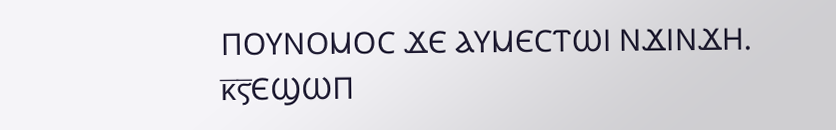ⲠⲞⲨⲚⲞⲘⲞⲤ ϪⲈ ⲀⲨⲘⲈⲤⲦⲰⲒ ⲚϪⲒⲚϪⲎ.
ⲕ̅ⲋ̅ⲈϢⲰⲠ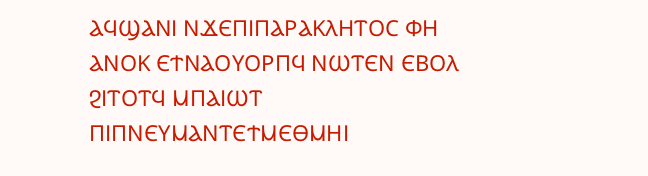ⲀϤϢⲀⲚⲒ ⲚϪⲈⲠⲒⲠⲀⲢⲀⲔⲖⲎⲦⲞⲤ ⲪⲎ ⲀⲚⲞⲔ ⲈϮⲚⲀⲞⲨⲞⲢⲠϤ ⲚⲰⲦⲈⲚ ⲈⲂⲞⲖ ϨⲒⲦⲞⲦϤ ⲘⲠⲀⲒⲰⲦ ⲠⲒⲠⲚⲈⲨⲘⲀⲚⲦⲈϮⲘⲈⲐⲘⲎⲒ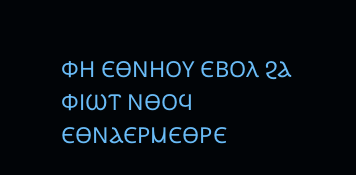ⲪⲎ ⲈⲐⲚⲎⲞⲨ ⲈⲂⲞⲖ ϨⲀ ⲪⲒⲰⲦ ⲚⲐⲞϤ ⲈⲐⲚⲀⲈⲢⲘⲈⲐⲢⲈ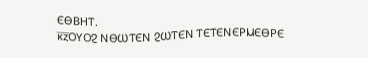ⲈⲐⲂⲎⲦ.
ⲕ̅ⲍ̅ⲞⲨⲞϨ ⲚⲐⲰⲦⲈⲚ ϨⲰⲦⲈⲚ ⲦⲈⲦⲈⲚⲈⲢⲘⲈⲐⲢⲈ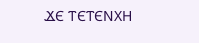ϪⲈ ⲦⲈⲦⲈⲚⲬⲎ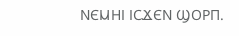ⲚⲈⲘⲎⲒ ⲒⲤϪⲈⲚ ϢⲞⲢⲠ.